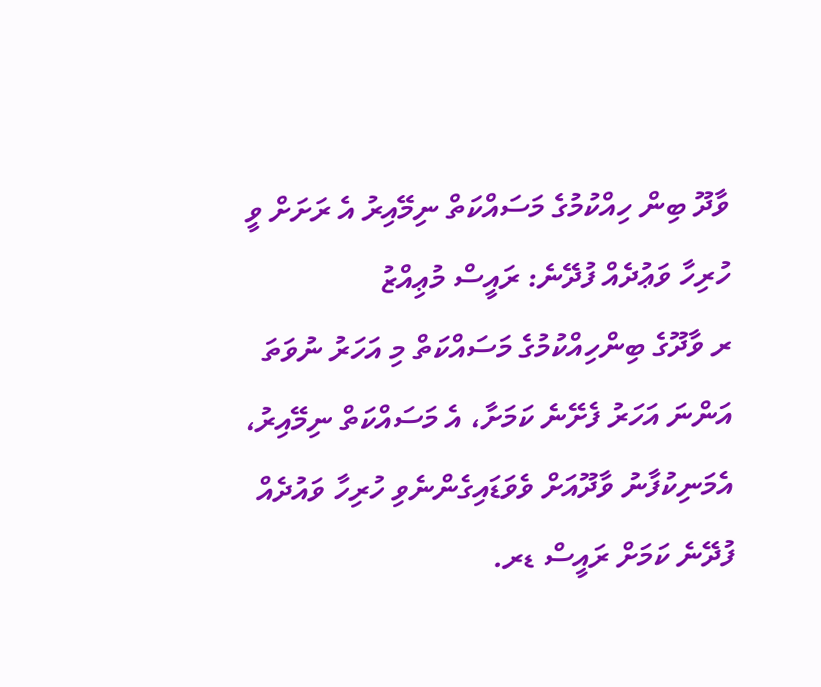ވާދޫ ބިން ހިއްކުމުގެ މަސައްކަތް ނިމޭއިރު އެ ރަށަށް ވީ ހުރިހާ ވަޢުދެއް ފުދޭނެ: ރައީސް މުޢިއްޒު
ރ ވާދޫގެ ބިންހިއްކުމުގެ މަސައްކަތް މި އަހަރު ނުވަތަ އަންނަ އަހަރު ފެށޭނެ ކަމަށާ، އެ މަސައްކަތް ނިމޭއިރު، އެމަނިކުފާނު ވާދޫއަށް ވެވަޑައިގެންނެވި ހުރިހާ ވައުދެއް ފުދޭނެ ކަމަށް ރައީސް ޑރ.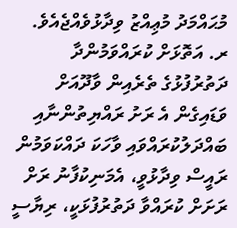މުޙައްމަދު މުޢިއްޒު ވިދާޅުވެއްޖެއެވެ.
ރ. އަތޮޅަށް ކުރައްވަމުންދާ ދަތުރުފުޅުގެ ތެރެއިން ވާދޫއަށް ވަޑައިގެން އެ ރަށު ރައްޔިތުންނާއި ބައްދަލުކުރައްވައި ވާހަކަ ދައްކަވަމުން ރައީސް ވިދާޅުވީ، އެމަނިކުފާނު ރަށް ރަށަށް ކުރައްވާ ދަތުރުފުޅަކީ، ރިޔާސީ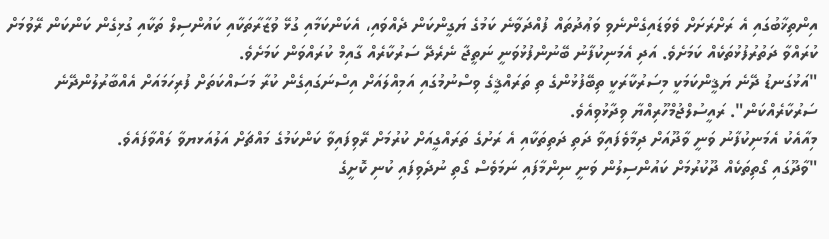އިންތިޚާބުގައި އެ ރަށްރަށަށް ވެވަޑައިގެންނެވި ވަޢުދުތައް ފުއްދަވާނެ ކަމުގެ ޔަގީންކަން ދެއްވައި، އެކަންކަމާއި ގުޅޭ ވުޒާރާތަކާއި ކައުންސިލް ތަކާއި ގުޅިގެން ކަންކަން ރޭވުމަށް ކުރައްވާ ދަތުރުފުޅުތަކެއް ކަމަށެވެ. އަދި އެމަނިކުފާނު ބޭނުންފުޅުވަނީ ނަތީޖާ ނެރެދޭ ސަރުކާރެއް ގާއިމް ކުރައްވަން ކަމަށެވެ.
"އަޅުގަނޑު ދޭނެ ޔަޤީންކަމަކީ މިސަރުކާރަކީ ތިބޭފުޅުންގެ ތި ތަރައްޤީގެ ވިސްނުމުގައި އަމިއްލައަށް އިސްނަގައިގެން ކުރާ މަސައްކަތަށް ފުރިހަމައަށް އެއްބާރުލުންދޭނެ ސަރުކާރެއްކަން". ރައީސުލްޖުމްހޫރިއްޔާ ވިދާޅުވިއެވެ.
މިއާއެކު އެމަނިކުފާނު ވަނީ ވާދޫއަށް ދިމާވެފައިވާ ދަތި ދަތިތަކާއި އެ ރަށުގެ ތަރައްގީއަށް ކުރުމަށް ރޭވިފައިވާ ކަންކަމުގެ މައްޗަށް އަލުއަޅޔވާ ލައްވާފައެވެ.
"ވާދޫގައި ގޯތިތަކެއް ދޫކުރުމަށް ކައުންސިލުން ވަނީ ނިންމާފައި ނަމަވެސް ގޯތި ނުދެވިފައި ކުނި ކޮށީގެ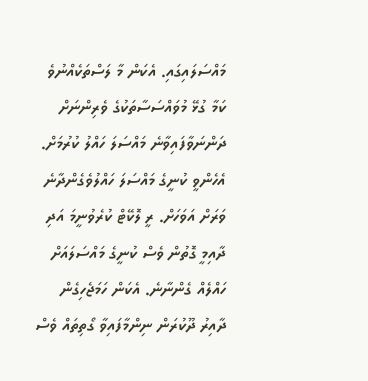މައްސަލައިގައި. އެކަން މާ ލަސްތަކެއްނުވެ ކަމާ ގުޅޭ މުވައްސަސާތަކުގެ ވެރިންނަށް ދަންނަވާފައިވާނެ މައްސަލަ ހައްލު ކުރުމަށް. އެހެންވީ ކުނީގެ މައްސަލަ ހައްލުވެގެންދާނެ ވަރަށް އަވަހަށް. ރީ ލޮކޭޓް ކުރެވުނީމަ އަދި ދާއިމީ ގޮތުން ވެސް ކުނީގެ މައްސަލައަށް ހައްލެއް ގެންނާނެ. އެކަން ހަމަޖެހިގެން ދާއިރު ދޫކުރަން ނިންމާފައިވާ ގޯތިތައް ވެސް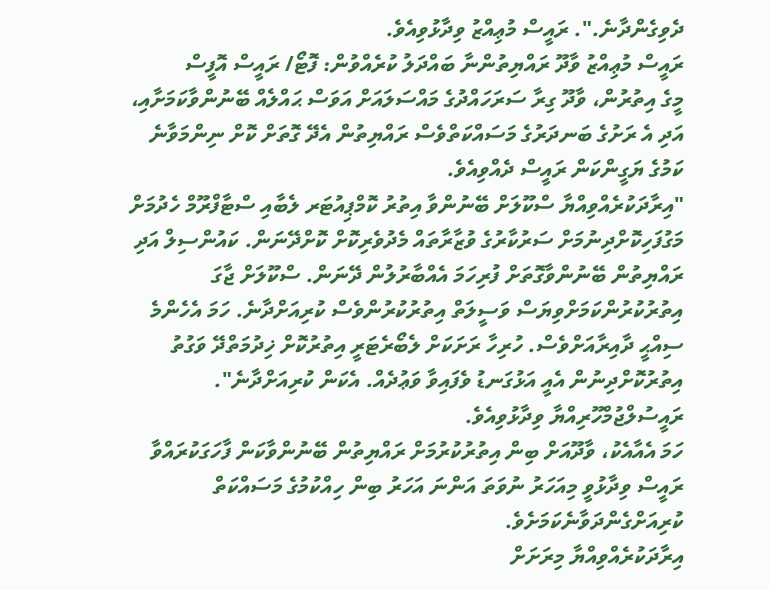ދެވިގެންދާނެ.". ރައީސް މުޢިއްޒު ވިދާޅުވިއެވެ.
ރައީސް މުޢިއްޒު ވާދޫ ރައްޔިތުންނާ ބައްދަލު ކުރެއްވުން: ފޮޓޯ/ ރައީސް އޮފީސް
މީގެ އިތުރުން، ވާދޫ ގިރާ ސަރަހައްދުގެ މައްސަލައަށް އަވަސް ޙައްލެއް ބޭނުންވާކަމަށާއި، އަދި އެ ރަށުގެ ބަނދަރުގެ މަސައްކަތްވެސް ރައްޔިތުން އެދޭ ގޮތަށް ކޮށް ނިންމަވާނެ ކަމުގެ ޔަގީންކަން ރައީސް ދެއްވިއެވެ.
"އިރާދަކުރެއްވިއްޔާ ސްކޫލަށް ބޭނުންވާ އިތުރު ކޮމްޕިއުޓަރ ލެބާއި ސްޓާފްރޫމް ހެދުމަށް މަގުފަހިކޮށްދިނުމަށް ސަރުކާރުގެ ވުޒާރާތައް މެދުވެރިކޮށް ކޮށްދޭނަން. ކައުންސިލް އަދި ރައްޔިތުން ބޭނުންވާގޮތަށް ފުރިހަމަ އެއްބާރުލުން ދޭނަން. ސްކޫލަށް ޖާގަ އިތުރުކުރުންކަމަށްވިޔަސް ވަސީލަތް އިތުރުކުރުންވެސް ކުރިއަށްދާނެ. ހަމަ އެހެންމެ ސިއްޙީ ދާއިރާއަށްވެސް. ހުރިހާ ރަށަކަށް ލެބޯރެޓަރީ އިތުރުކޮށް ޚިދުމަތްދޭ ވަގުތު އިތުރުކޮށްދިނުން އެއީ އަޅުގަނޑު ވެފައިވާ ވަޢުދެއް. އެކަން ކުރިއަށްދާނެ". ރައީސުލްޖުމްހޫރިއްޔާ ވިދާޅުވިއެވެ.
ހަމަ އެއާއެކު، ވާދޫއަށް ބިން އިތުރުކުރުމަށް ރައްޔިތުން ބޭނުންވާކަން ފާހަގަކުރައްވާ ރައީސް ވިދާޅުވީ މިއަހަރު ނުވަތަ އަންނަ އަހަރު ބިން ހިއްކުމުގެ މަސައްކަތް ކުރިއަށްގެންދަވާނެކަމަށެވެ.
އިރާދަކުރެއްވިއްޔާ މިރަށަށް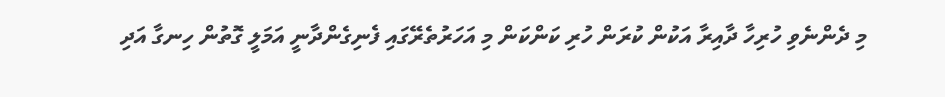މި ދެންނެވި ހުރިހާ ދާއިރާ އަކުން ކުރަން ހުރި ކަންކަން މި އަހަރުތެރޭގައި ފެނިގެންދާނީ އަމަލީ ގޮތުން ހިނގާ އަދި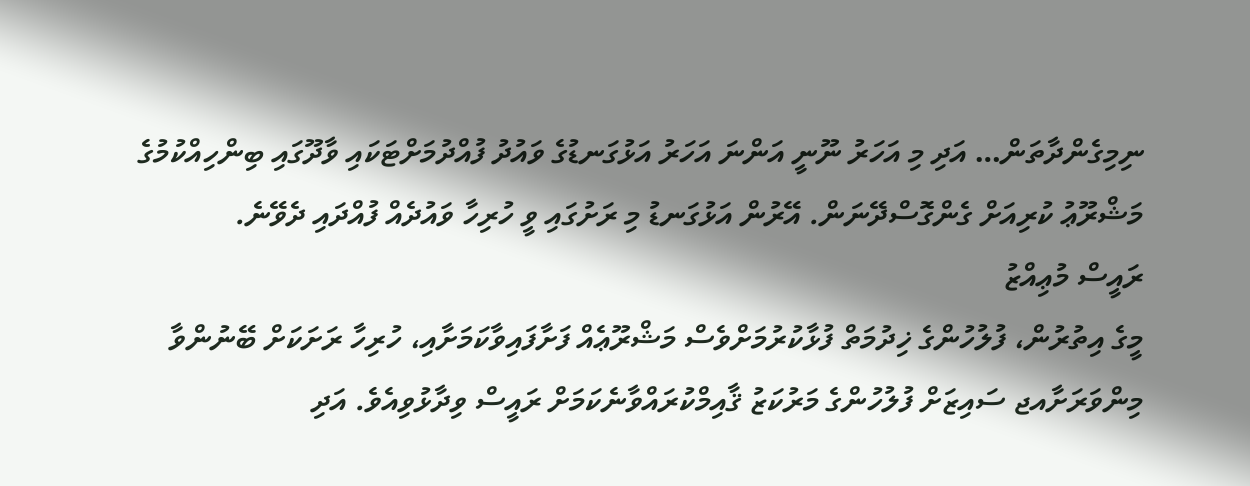ނިމިގެންދާތަން… އަދި މި އަހަރު ނޫނީ އަންނަ އަހަރު އަޅުގަނޑުގެ ވައުދު ފުއްދުމަށްޓަކައި ވާދޫގައި ބިންހިއްކުމުގެ މަޝްރޫޢު ކުރިއަށް ގެންގޮސްދޭނަން. އޭރުން އަޅުގަނޑު މި ރަށުގައި ވީ ހުރިހާ ވައުދެއް ފުއްދައި ދެވޭނެ.
ރައީސް މުޢިއްޒު
މީގެ އިތުރުން، ފުލުހުންގެ ޚިދުމަތް ފުޅާކުރުމަށްވެސް މަޝްރޫޢެއް ފަށާފައިވާކަމަށާއި، ހުރިހާ ރަށަކަށް ބޭނުންވާ މިންވަރަށާއޖ ސައިޒަށް ފުލުހުންގެ މަރުކަޒު ޤާއިމްކުރައްވާނެކަމަށް ރައީސް ވިދާޅުވިއެވެ. އަދި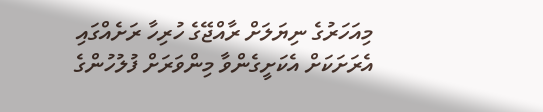މިއަހަރުގެ ނިޔަލަށް ރާއްޖޭގެ ހުރިހާ ރަށެއްގައި އެރަށަކަށް އެކަށީގެންވާ މިންވަރަށް ފުލުހުންގެ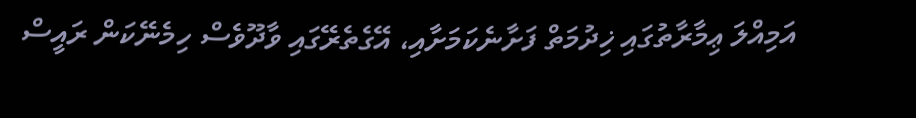އަމިއްލަ ޢިމާރާތުގައި ޚިދުމަތް ފަށާނެކަމަށާއި، އޭގެތެރޭގައި ވާދޫވެސް ހިމެނޭކަން ރައީސް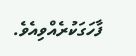ފާހަގަކުރެއްވިއެވެ.